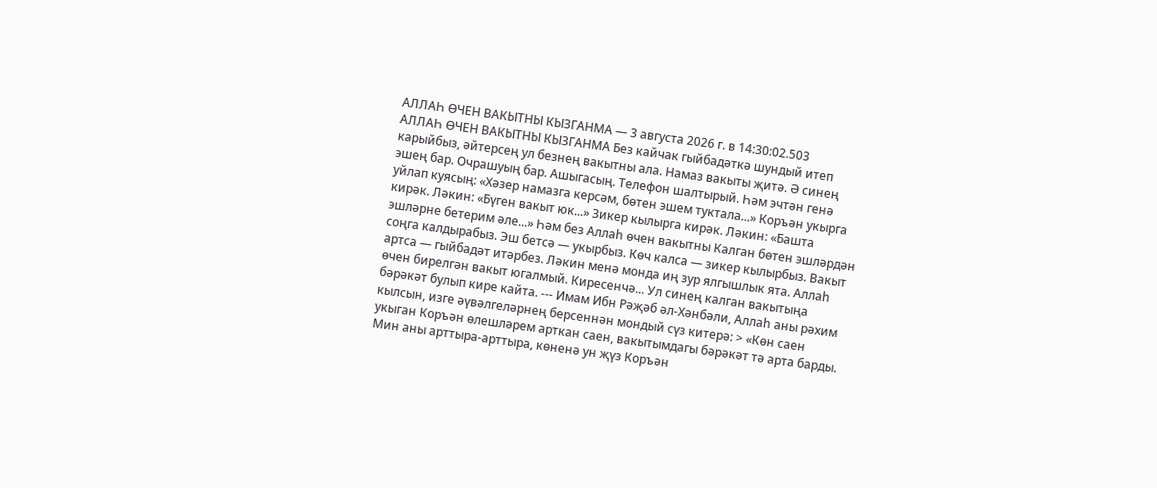АЛЛАҺ ӨЧЕН ВАКЫТНЫ КЫЗГАНМА — 3 августа 2026 г. в 14:30:02.503
АЛЛАҺ ӨЧЕН ВАКЫТНЫ КЫЗГАНМА Без кайчак гыйбадәткә шундый итеп карыйбыз, әйтерсең ул безнең вакытны ала. Намаз вакыты җитә. Ә синең эшең бар. Очрашуың бар. Ашыгасың. Телефон шалтырый. Һәм эчтән генә уйлап куясың: «Хәзер намазга керсәм, бөтен эшем туктала...» Коръән укырга кирәк. Ләкин: «Бүген вакыт юк...» Зикер кылырга кирәк. Ләкин: «Башта эшләрне бетерим әле...» Һәм без Аллаһ өчен вакытны Калган бөтен эшләрдән соңга калдырабыз. Эш бетсә — укырбыз. Көч калса — зикер кылырбыз. Вакыт артса — гыйбадәт итәрбез. Ләкин менә монда иң зур ялгышлык ята. Аллаһ өчен бирелгән вакыт югалмый. Киресенчә... Ул синең калган вакытыңа бәрәкәт булып кире кайта. --- Имам Ибн Рәҗәб әл-Хәнбәли, Аллаһ аны рәхим кылсын, изге әүвәлгеләрнең берсеннән мондый сүз китерә: > «Көн саен укыган Коръән өлешләрем арткан саен, вакытымдагы бәрәкәт тә арта барды. Мин аны арттыра-арттыра, көненә ун җүз Коръән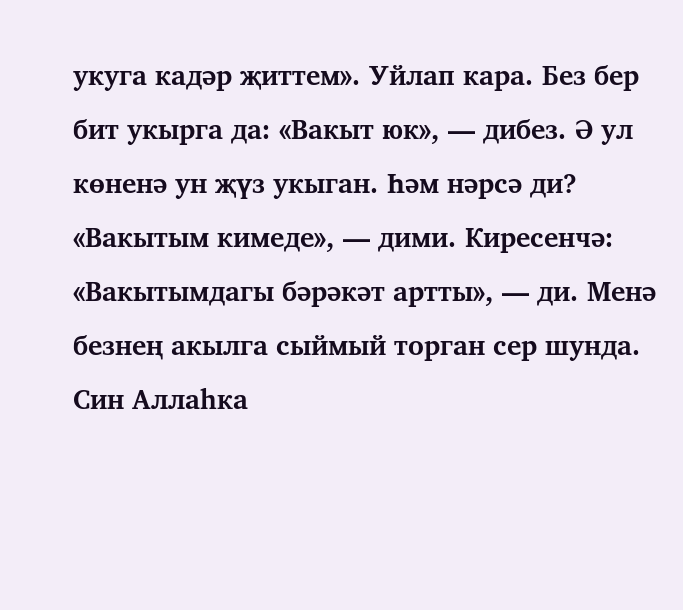укуга кадәр җиттем». Уйлап кара. Без бер бит укырга да: «Вакыт юк», — дибез. Ә ул көненә ун җүз укыган. Һәм нәрсә ди? «Вакытым кимеде», — дими. Киресенчә: «Вакытымдагы бәрәкәт артты», — ди. Менә безнең акылга сыймый торган сер шунда. Син Аллаһка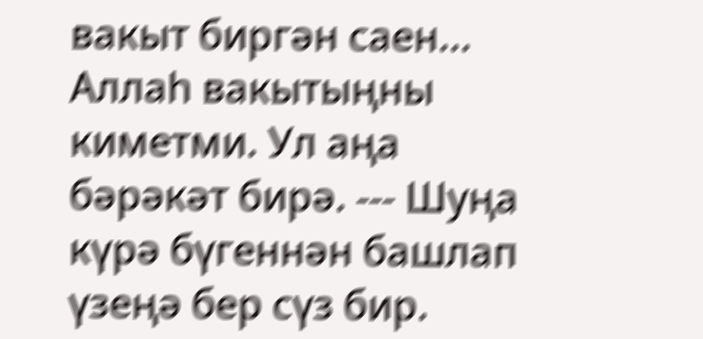вакыт биргән саен... Аллаһ вакытыңны киметми. Ул аңа бәрәкәт бирә. --- Шуңа күрә бүгеннән башлап үзеңә бер сүз бир.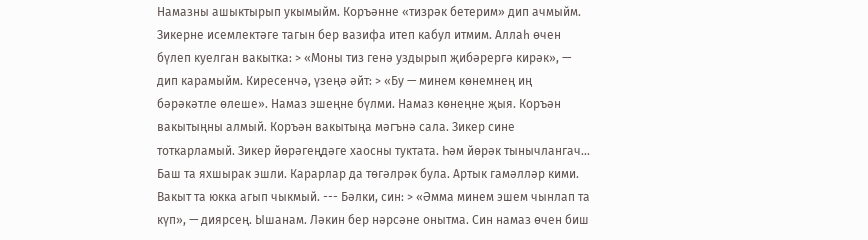Намазны ашыктырып укымыйм. Коръәнне «тизрәк бетерим» дип ачмыйм. Зикерне исемлектәге тагын бер вазифа итеп кабул итмим. Аллаһ өчен бүлеп куелган вакытка: > «Моны тиз генә уздырып җибәрергә кирәк», — дип карамыйм. Киресенчә, үзеңә әйт: > «Бу — минем көнемнең иң бәрәкәтле өлеше». Намаз эшеңне бүлми. Намаз көнеңне җыя. Коръән вакытыңны алмый. Коръән вакытыңа мәгънә сала. Зикер сине тоткарламый. Зикер йөрәгеңдәге хаосны туктата. Һәм йөрәк тынычлангач... Баш та яхшырак эшли. Карарлар да төгәлрәк була. Артык гамәлләр кими. Вакыт та юкка агып чыкмый. --- Бәлки, син: > «Әмма минем эшем чынлап та күп», — диярсең. Ышанам. Ләкин бер нәрсәне онытма. Син намаз өчен биш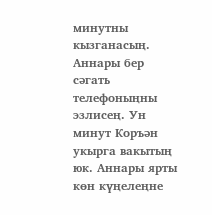минутны кызганасың. Аннары бер сәгать телефоныңны эзлисең. Ун минут Коръән укырга вакытың юк. Аннары ярты көн күңелеңне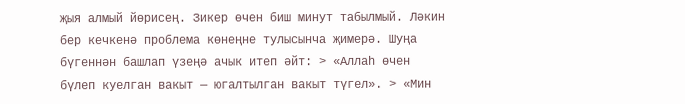җыя алмый йөрисең. Зикер өчен биш минут табылмый. Ләкин бер кечкенә проблема көнеңне тулысынча җимерә. Шуңа бүгеннән башлап үзеңә ачык итеп әйт: > «Аллаһ өчен бүлеп куелган вакыт — югалтылган вакыт түгел». > «Мин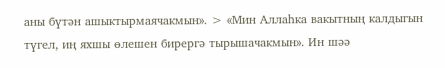аны бүтән ашыктырмаячакмын». > «Мин Аллаһка вакытның калдыгын түгел, иң яхшы өлешен бирергә тырышачакмын». Ин шәә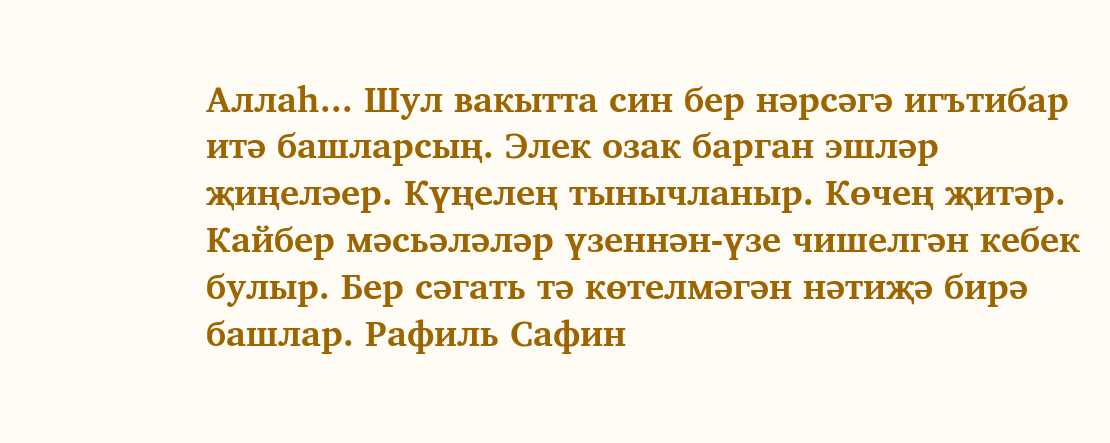Аллаһ... Шул вакытта син бер нәрсәгә игътибар итә башларсың. Элек озак барган эшләр җиңеләер. Күңелең тынычланыр. Көчең җитәр. Кайбер мәсьәләләр үзеннән-үзе чишелгән кебек булыр. Бер сәгать тә көтелмәгән нәтиҗә бирә башлар. Рафиль Сафин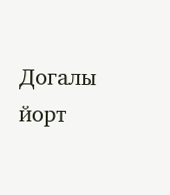Догалы йорт